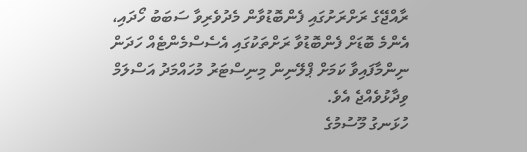ރާއްޖޭގެ ރަށްރަށުގައި ފެންބޮޑުވާން މެދުވެރިވާ ސަބަބު ހޯދައި، އެންމެ ބޮޑަށް ފެންބޮޑުވާ ރަށްތަކުގައި އެސެސްމެންޓެއް ހަދަން ނިންމާފައިވާ ކަމަށް ޕްލޭނިން މިނިސްޓަރު މުހައްމަދު އަސްލަމް ވިދާޅުވެއްޖެ އެވެ.
ހުޅަނގު މޫސުމުގެ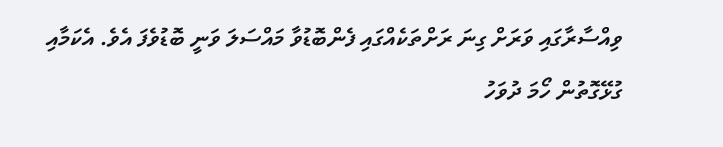ވިއްސާރާގައި ވަރަށް ގިނަ ރަށްތަކެއްގައި ފެންބޮޑުވާ މައްސަލަ ވަނީ ބޮޑުވެފަ އެވެ. އެކަމާއި ގުޅޭގޮތުން ހޯމަ ދުވަހު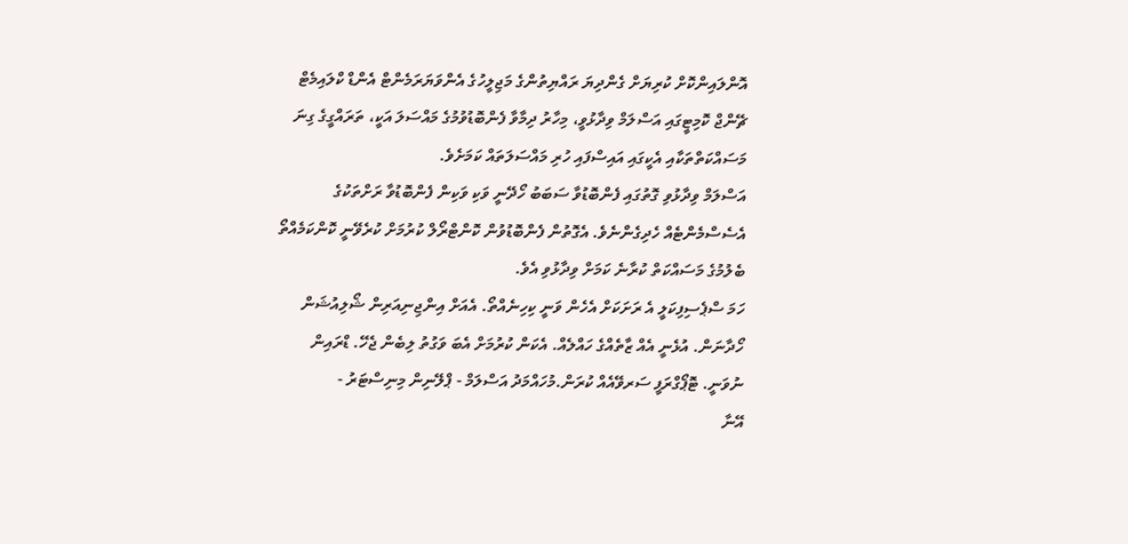އޮންލައިންކޮށް ކުރިޔަށް ގެންދިޔަ ރައްޔިތުންގެ މަޖިލީހުގެ އެންވަޔަރަމެންޓް އެންޑް ކްލައިމެޓް ޗޭންޖް ކޮމިޓީގައި އަސްލަމް ވިދާޅުވީ، މިހާރު ދިމާވާ ފެންބޮޑުވުމުގެ މައްސަލަ އަކީ، ތަރައްގީގެ ގިނަ މަސައްކަތްތަކާއި އެކީގައި އައިސްފައި ހުރި މައްސަލަތައް ކަމަށެވެ.
އަސްލަމް ވިދާޅުވި ގޮތުގައި ފެންބޮޑުވާ ސަބަބު ހޯދޭނީ ވަކި ވަކިން ފެންބޮޑުވާ ރަށްތަކުގެ އެސެސްމެންޓެއް ހެދިގެންނެވެ. އެގޮތުން ފެންބޮޑުވުން ކޮންޓްރޯލް ކުރުމަށް ކުރެވޭނީ ކޮންކަމެއްތޯ ބެލުމުގެ މަސައްކަތް ކުރާނެ ކަމަށް ވިދާޅުވި އެވެ.
ހަމަ ސްޕެސިފިކަލީ އެ ރަށަކަށް އެހެން ވަނީ ކިހިނެއްތޯ. އެއަށް އިންޖިނިއަރިން ޝޯލިއުޝަން ހޯދާނަން. އުޅެނީ އެއް ޒާތެއްގެ ހައްލެއް. އެކަން ކުރުމަށް އެބަ ވަގުތު ލިބެން ޖެހޭ. ޑްރައިން ނުވަނީ. ޓޮޕޯގްރަފީ ސަރވޭއެއް ކުރަން.މުހައްމަދު އަސްލަމް - ޕްލޭނިން މިނިސްޓަރު -
އޭނާ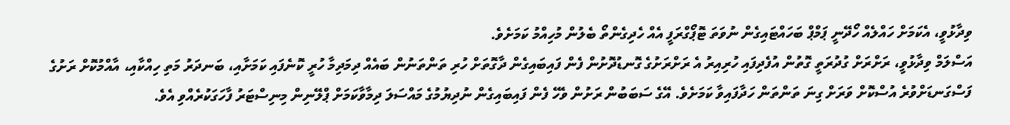ވިދާޅުވީ، އެކަމަށް ހައްލެއް ހޯދޭނީ ޕަމްޕް ބަހައްޓައިގެން ނުވަތަ ޓޮޕޯގްރަފީ އެއް ހެދިގެންތޯ ބެލުން މުހިއްމު ކަމަށެވެ.
އަސްލަމް ވިދާޅުވީ، ރަށްރަށް ގުދުރަތީ ގޮތުން އުފެދިފައި ހުރިއިރު އެ ރަށްރަށުގެ ގޮނޑުދޮށުން ފެން ފައިބައިގެން ދާގޮތަށް ހުރި ތަންތަނުން ބައެއް ދިމަދިމާ ހުރީ ކޮނެފައި ކަމަށާއި، ބަނދަރު މަތި ހިއްކާއި، އާއްމުކޮށް ރަށުގެ ފަސްގަނޑަށްވުރެ އުސްކޮށް ވަރަށް ގިނަ ތަންތަން ހަދާފައިވާ ކަމަށެވެ. އޭގެ ސަބަބުން ރަށުން ވެހޭ ފެން ފައިބައިގެން ނުދިޔުމުގެ މައްސަލަ ދިމާވާކަމަށް ޕްލޭނިން މިނިސްޓަރު ފާހަގަކުރެއްވި އެވެ.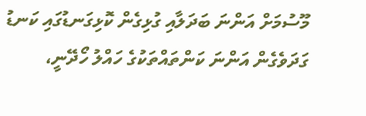މޫސުމަށް އަންނަ ބަދަލާއި ގުޅިގެން ކޮޅިގަނޑުގައި ކަނޑު ގަދަވެގެން އަންނަ ކަންތައްތަކުގެ ހައްލު ހޯދޭނީ،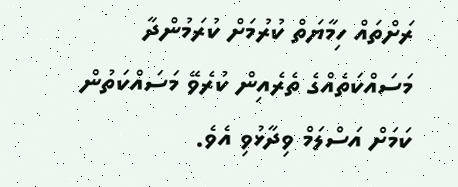ރަށްތައް ހިމާޔަތް ކުރުމަށް ކުރަމުންދާ މަސައްކަތެއްގެ ތެރެއިން ކުރެވޭ މަސައްކަތުން ކަމަށް އަސްލަމް ވިދާޅުވި އެވެ.